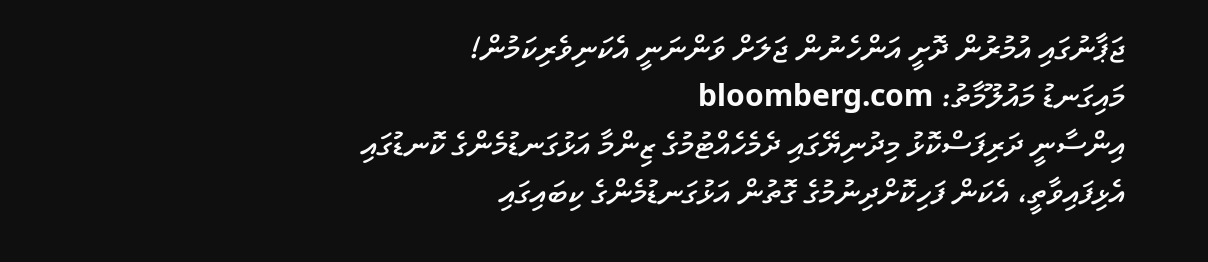ޖަޕާނުގައި އުމުރުން ދޮށީ އަންހެނުން ޖަލަށް ވަންނަނީ އެކަނިވެރިކަމުން!
މައިގަނޑު މައުލޫމާތު: bloomberg.com
އިންސާނީ ދަރިފަސްކޮޅު މިދުނިޔޭގައި ދެމެހެއްޓުމުގެ ޒިންމާ އަޅުގަނޑުމެންގެ ކޮނޑުގައި އެޅިފައިވާތީ، އެކަން ފަހިކޮށްދިނުމުގެ ގޮތުން އަޅުގަނޑުމެންގެ ކިބައިގައި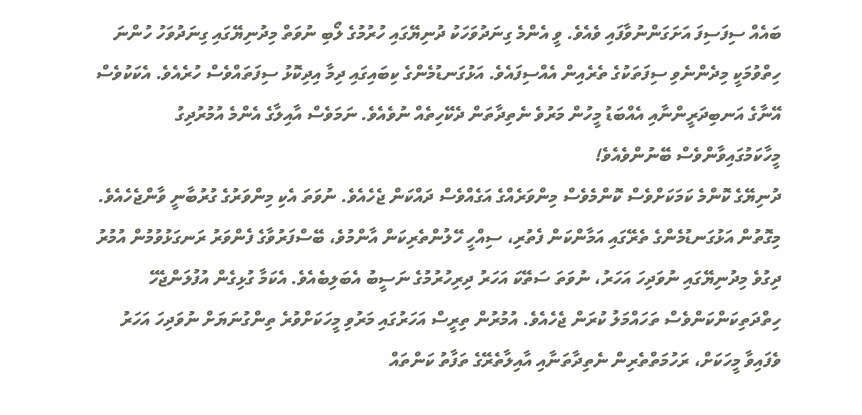ބައެއް ސިފަސިފަ އަށަގަންނުވާފައި ވެއެވެ. ވީ އެންމެ ގިނަދުވަހަކު ދުނިޔޭގައި ހުރުމުގެ ލޯބި ނުވަތް މިދުނިޔޭގައި ގިނަދުވަހު ހުންނަ ހިތްވުމަކީ މިދެންނެވި ސިފަތަކުގެ ތެރެއިން އެއްސިފައެވެ. އަޅުގަނޑުމެންގެ ކިބައިގައި ދިމާ އިދިކޮޅު ސިފަތައްވެސް ހުރެއެވެ. އެކަކުވެސް އޭނާގެ އަނބިދަރީންނާއި އެއްބަޑު މީހުން މަރުވެ ނެތިދާތަން ދެކޭހިތެއް ނުވެއެވެ. ނަމަވެސް އާއިލާގެ އެންމެ އުމުރުދިގު މީހާކަމުގައިވާންވެސް ބޭނުންވެއެވެ!
ދުނިޔޭގެ ކޮންމެ ކަމަކަށްވެސް ކޮންމެވެސް މިންވަރެއްގެ އަގެއްވެސް ދައްކަން ޖެހެއެވެ. ނުވަތަ އެކި މިންވަރުގެ ގުރުބާނީ ވާންޖެހެއެވެ. މިގޮތުން އަޅުގަނޑުމެންގެ ތެރޭގައި އަމާންކަން ފެތުރި، ސިއްހީ ހޭލުންތެރިކަން އާންމުވެ، ބޭސްފަރުވާގެ ފެންވަރު ރަނގަޅުވުމުން އުމުރު ދިގުވެ މިދުނިޔޭގައި ނުވަދިހަ އަހަރު، ނުވަތަ ސަތޭކަ އަހަރު ދިރިހުރުމުގެ ނަސީބު އެބަލިބެއެވެ. އެކަމާ ގުޅިގެން އުފުލަންޖެހޭ ހިތްދަތިކަންކަންވެސް ތަހައްމަލު ކުރަން ޖެހެއެވެ. އުމުރުން ތިރީސް އަހަރުގައި މަރުވި މީހަކަށްވުރެ ތިންގުނަޔަށް ނުވަދިހަ އަހަރު ވެފައިވާ މީހަކަށް، ރަހުމަތްތެރިން ނެތިދާތަނާއި އާއިލާތެރޭގެ ތަފާތު ކަންތައް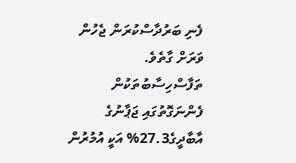ފެނި ބަރުދާސްކުރަން ޖެހުން ވަރަށް ގާތެވެ.
ތަފާސްހިސާބުތަކުން ފެންނަގޮތުގައި ޖަޕާނުގެ އާބާދީގެ27.3% އަކީ އުމުރުން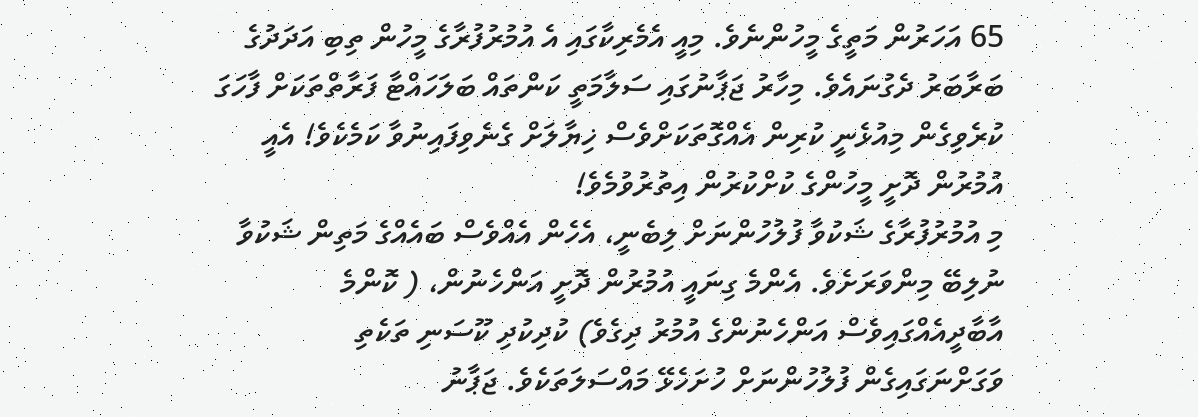65 އަހަރުން މަތީގެ މީހުންނެވެ. މިއީ އެމެރިކާގައި އެ އުމުރުފުރާގެ މީހުން ތިބި އަދަދުގެ ބަރާބަރު ދެގުނައެވެ. މިހާރު ޖަޕާނުގައި ސަލާމަތީ ކަންތައް ބަލަހައްޓާ ފަރާތްތަކަށް ފާހަގަ ކުރެވިގެން މިއުޅެނީ ކުރިން އެއްގޮތަކަށްވެސް ޚިޔާލަށް ގެނެވިފައިނުވާ ކަމެކެވެ! އެއީ އުމުރުން ދޮށީ މީހުންގެ ކުށްކުރުން އިތުރުވުމެވެ!
މި އުމުރުފުރާގެ ޝަކުވާ ފުލުހުންނަށް ލިބެނީ، އެހެން އެއްވެސް ބައެއްގެ މަތިން ޝަކުވާ ނުލިބޭ މިންވަރަށެވެ. އެންމެ ގިނައީ އުމުރުން ދޮށީ އަންހެނުން، ( ކޮންމެ އާބާދީއެއްގައިވެސް އަންހެނުންގެ އުމުރު ދިގެވެ) ކުދިކުދި ކޫސަނި ތަކެތި ވަގަށްނަގައިގެން ފުލުހުންނަށް ހުށަހެޅޭ މައްސަލަތަކެވެ. ޖަޕާނު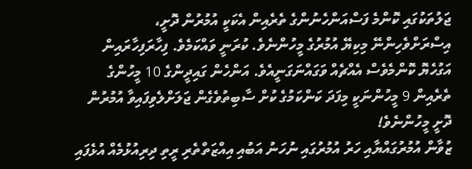ޖަލުތަކުގައި ކޮންމެ ފަސްއަންހެނުންގެ ތެރެއިން އެކަކީ އުމުރުން ދޮށީ، އިސްރަށްވެހިންނޭ މިކިޔޭ އުމުރުގެ މީހުންނެވެ. ކުރަނީ ވައްކަމެވެ. ފިހާރަފިހާރައިން އަގުހެޔޮ ކޮންމެވެސް އެއްޗެއް ވަގައްނަގަނީއެވެ. އަންހެން ގައިދީންގެ 10 މީހުންގެ ތެރެއިން 9 މީހުންނަކީ މިފަދަ ކަންކަމުގެ ކުށް ސާބިތުވެގެން ޖަލަށްލެވިފައިވާ އުމުރުން ދޮށީ މީހުންނެވެ!
ޒުވާން އުމުރުގައްޔާއި ހަރު އުމުރުގައި ނުހަނު އަބުއި އިއްޒަތްތެރި ރީތި ދިރިއުޅުމެއް އުޅެފައި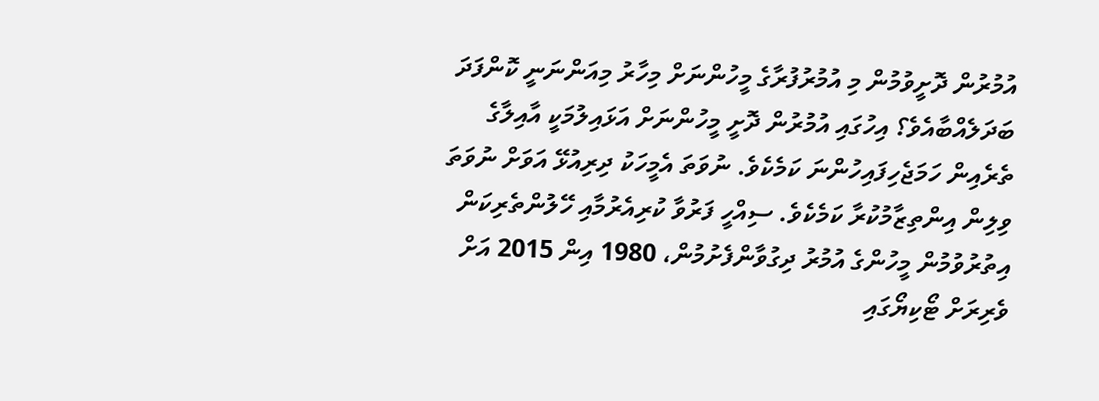އުމުރުން ދޮށީވުމުން މި އުމުރުފުރާގެ މީހުންނަށް މިހާރު މިއަންނަނީ ކޮންފަދަ ބަދަލެއްބާއެވެ؟ އިހުގައި އުމުރުން ދޮށީ މީހުންނަށް އަޅައިލުމަކީ އާއިލާގެ ތެރެއިން ހަމަޖެހިފައިހުންނަ ކަމެކެވެ. ނުވަތަ އެމީހަކު ދިރިއުޅޭ އަވަށް ނުވަތަ ވިލިން އިންތިޒާމުކުރާ ކަމެކެވެ. ސިއްހީ ފަރުވާ ކުރިއެރުމާއި ހޭލުންތެރިކަން އިތުރުވުމުން މީހުންގެ އުމުރު ދިގުވާންފެށުމުން، 1980 އިން 2015 އަށް ވެރިރަށް ޓޯކިޔޯގައި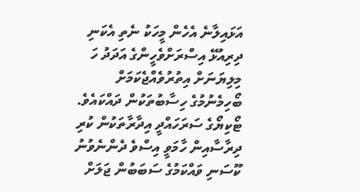އަޅައިލާނެ އެހެން މީހަކު ނެތި އެކަނި ދިރިއުޅޭ އިސްރަށްވެހީންގެ އަދަދު ހަ މިލިޔަނަށް އިތުރުވެއްޖެކަމަށް ބޯހިމެނުމުގެ ހިސާބުތަކުން ދައްކައެވެ.
ޓޯކިޔޯގެ ސަރަހައްދީ އިދާރާތަކުން ކުރި ދިރާސާއިން ހާމަވީ އިސްވެ ދެންނެވުނު ކޫސަނި ވައްކަމުގެ ސަބަބުން ޖަލަށް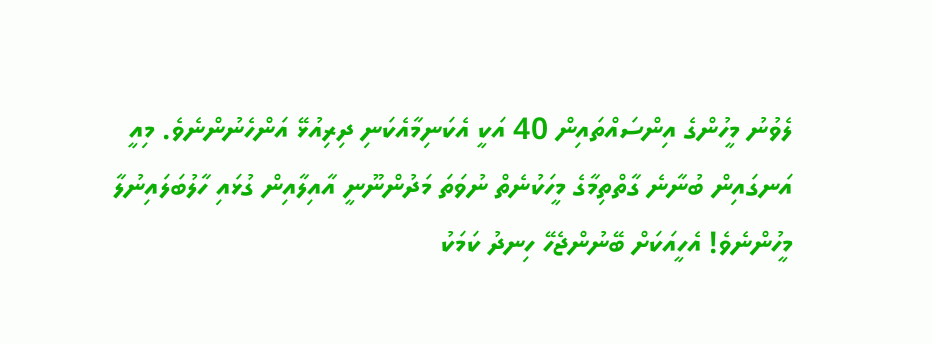ލެވުނު މީހުންގެ އިންސައްތައިން 40 އަކީ އެކަނިމާއެކަނި ދިރިއުޅޭ އަންހެނުންނެވެ. މިއީ އަނގައިން ބުނާނެ ގާތްތިމާގެ މީހަކުނެތް ނުވަތަ މަދުންނޫނީ އާއިލާއިން ގުޅައި ހާލުބަލައިނުލާ މީހުންނެވެ! އެހީއަކަށް ބޭނުންޖެހޭ ހިނދު ކަމަކު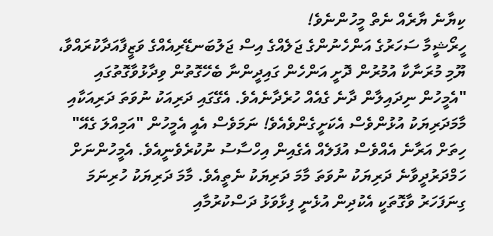ކިޔާނެ ޔާރެއް ނެތް މީހުންނެވެ!
ހީރޯޝީމާ ސަހަރުގެ އަންހެނުންގެ ޖަލެއްގެ އިސް ޖަލުބަނޑޭރިއެއްގެ ވަޒީފާއަދާކުރައްވާ، ޔޫމި މުރަނާކާ އުމުރުން ދޮށީ އަންހެން ގައިދީންނާ ބެހޭގޮތުން ވިދާޅުވާގޮތުގައި "އެމީހުން ނިދައިލާން ދާނެ ގެއެއް ހުރެދާނެއެވެ. އެގޭގައި ދަރިއަކު ނުވަތަ ދަރިއަކާއި މާމަދަރިޔަކު އުޅުންވެސް އެކަށީގެންވެއެވެ! ނަމަވެސް އެއީ އެމީހުން "އަމިއްލަ ގެއޭ" ހިތަށް އަރާނެ އެއްވެސް އުފަލެއް އެގެއިން އިހްސާސު ނުކުރެވެނީއެވެ. އެމީހުންނަށް ހަމްދަރުދީވާނެ ދަރިޔަކު ނުވަތަ މާމަ ދަރިޔަކު ނެތީއެވެ. މާމަ ދަރިޔަކު ހުރިނަމަ ގިނަފަހަރު ވާގޮތަކީ އެކުދިން އުޅެނީ ފިޅާވަޅު ދަސްކުރުމާއި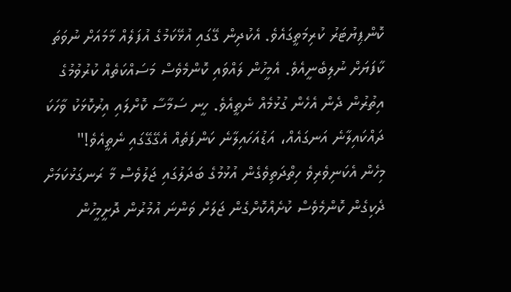ކޮންޕިޔުޓަރު ކުރިމަތީގައެވެ. އެކުދިން ގޭގައި އުޅޭކަމުގެ އުފަލެއް މާމައަށް ނުވަތަ ކާފަޔަށް ނުލިބެނީއެވެ. އެމީހުން ލައްވައި ކޮންމެވެސް މަސައްކަތެއް ކުރުވުމުގެ އިތުރުން ދެން އެހެން ގުޅުމެއް ނެތީއެވެ. ހީނ ސަމާސާ ކޮށްލައި އިރުކޮޅަކު ވާހަކަ ދައްކައިލާނެ އަނގައެއް، އަޑުއަހައިލާނެ ކަންފަތެއް އެގޭގޭގައި ނެތީއެވެ!"
މިހެން އެކަނިވެރިވެ ހިތްދަތިވެގެން އުޅުމުގެ ބަދަލުގައި ޖަލުވެސް މާ ރަނގަޅުކަމަށް ދެކިގެން ކޮންމެވެސް ކުށެއްކޮށްގެން ޖަލަށް ވަންނަ އުމުރުން ދޮށީމީހުން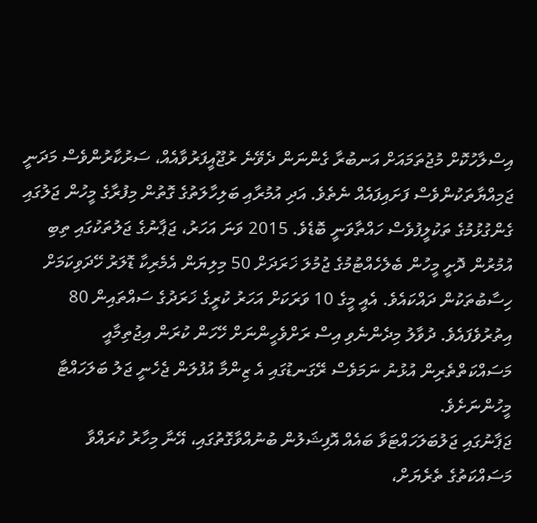އިސްލާހުކޮށް މުޖުތަމައަށް އަނބުރާ ގެންނަން ދެވޭނެ ރުޖޫއީފަރުވާއެއް، ސަރުކާރުންވެސް މަދަނީ ޖަމިއްޔާތަކުންވެސް ފަށައިފައެއް ނެތެވެ. އަދި އުމުރާއި ބަލިހާލަތުގެ ގޮތުން މިފުރާގެ މީހުން ޖަލުގައި ގެންގުޅުމުގެ ތަކުލީފުވެސް ހައްތާވަނީ ބޮޑެވެ. 2015 ވަނަ އަހަރު، ޖަޕާނުގެ ޖަލުތަކުގައި ތިބި އުމުރުން ދޮށީ މީހުން ބެލެހެއްޓުމުގެ ޖުމުލަ ޚަރަދަށް 50 މިލިޔަން އެމެރިކާ ޑޮލަރު ހޭދަވިކަމަށް ހިސާބުތަކުން ދައްކައެވެ. އެއީ މީގެ 10 ވަރަކަށް އަހަރު ކުރީގެ ޚަރަދުގެ ސައްތައިން 80 އިތުރުވެފައެވެ. ދުވާލު މިދެންނެވި އިސް ރަށްވެހީންނަށް ހޭހަން ކުރަން އިޖުތިމާއީ މަސައްކަތްތެރިން އުޅުނު ނަމަވެސް ރޭގަނޑުގައި އެ ޒިންމާ އުފުލަން ޖެހެނީ ޖަލު ބަލަހައްޓާ މީހުންނަށެވެ.
ޖަޕާނުގައި ޖަލުބަލަހައްޓަވާ ބައެއް އޮފިޝަލުން ބުނުއްވާގޮތުގައި، އޭނާ މިހާރު ކުރައްވާ މަސައްކަތުގެ ތެރެޔަށް،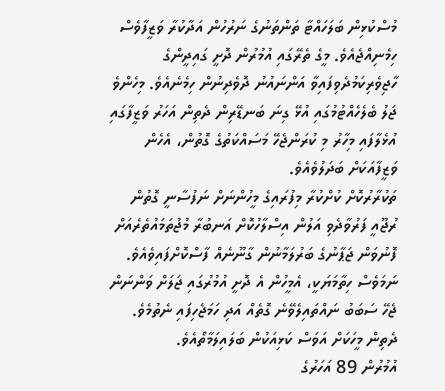މުސްކުޅިން ބަލަހައްޓާ ތަންތަނުގެ ނަރުހުން އަދާކުރާ ވަޒީފާވެސް ހިމެނިއްޖެއެވެ. މީގެ ތެރޭގައި އުމުރުން ދޮށީ ގައިދީންގެ ހާޖިވެރިކަމުދެވިފައިވާ އަންނައުނު ދޮވެދިނުން ހިމެނެއެވެ. މިހެންވެ ޖަލު ބެލެހެއްޓުމުގައި އުޅޭ ގިނަ ބަނޑޭރިން ދެތިން އަހަރު ވަޒީފާގައި އުޅެލާފައި މިހާރު މި ކުރަންޖެހޭ މަސައްކަތުގެ ގޮތުން، އެހެން ވަޒީފާއަކަށް ބަދަލުވެއެވެ.
ތަކުރާރުކޮށް ކުށްކުރާ މިފުރައިގެ މީހުންނަށް ނަފުސާނީ ގޮތުން ރުޖޫއީ ފަރުވާދެވި އަލުން އިސްލާހުކޮށް އަނބުރާ މުޖުތަމައުތެރެއަށް ފޮނުވަން ޖަޕާނުގެ ބަރުލަމާނުން ގާނޫނެއް ފާސްކޮށްފައިވެއެވެ. ނަމަވެސް ހިތާމަޔަކީ، އެމީހުން އެ ދޮށީ އުމުރުގައި ޖަލަށް ވަންނަން ޖެހޭ ސަބަބު ނައްތައިލެވޭނެ ގޮތެއް އަދި ހަމަޖެހިފައި ނެތުމެވެ. ދެތިން މީހަކަށް އަވަސް ކަޅިއަކުން ބަލައިލަމާތޯއެވެ.
އުމުރުން 89 އަހަރުގެ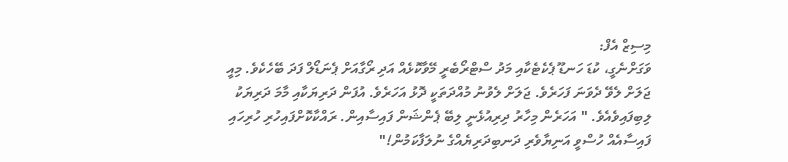މިސިޒް އެފް:
ވަގަށްނެގީ، ކުޑަ ހަނޑޫ ޕެކެޓެކާއި މަދު ސްޓްރޯބެރީ މޭވާކޮޅެއް އަދި ރޯގާއަށް ޕެނަޑޯލް ފަދަ ބޭހެކެވެ. މިއީ ޖަލަށް ލެވޭ ދެވަނަ ފަހަރެވެ. ޖަލަށް ލެވުނު މުއްދަތަކީ ދޮޅު އަހަރެވެ. އުފަން ދަރިޔަކާއި މާމަ ދަރިޔަކު ލިބިފައިވެއެވެ. " އަހަރެން މިހާރު ދިރިއުޅެނީ ލިބޭ ޕެންޝަން ފައިސާއިން. ރައްކާކޮށްފައިހުރި ހުރިހައި ފައިސާއެއް ހުސްވީ އަނިޔާވެރި ދަނބިދަރިޔެއްގެ ނުލަފާކަމުން!"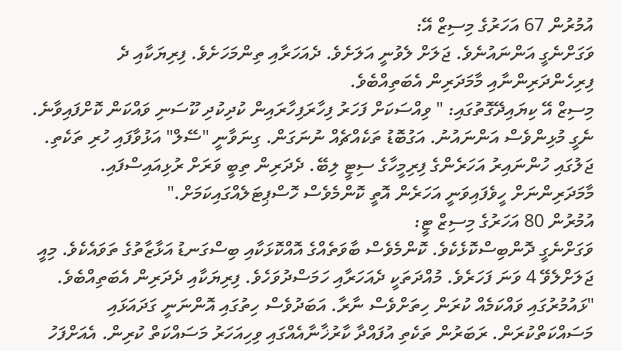އުމުރުން 67 އަހަރުގެ މިސިޒް އޭ:
ވަގަށްނެގީ އަންނައުނެވެ. ޖަލަށް ލެވުނީ އަލަށެވެ. ދެއަހަރާއި ތިންމަހަށެވެ. ފިރިޔަކާއި ދެ ފިރިހެންދަރިންނާއި މާމަދަރިން އެބަތިއްބެވެ.
މިސިޒް އޭ ކިޔައިދޭގޮތުގައި: " ވިއްސަކަށް ފަހަރު ފިހާރަފިހާރައިން ކުދިކުދި ކޫސަނި ވައްކަން ކޮށްފައިވާނެ. ނެގީ މުޅިންވެސް އަންނައުނު. އަގުބޮޑު ތަކެއްޗެއް ނުނަގަން. ގިނަވާނީ "ސޭލް" އަޅުވާފައި ހުރި ތަކެތި. ޖަލުގައި ހުންނައިރު އަހަރެންގެ ފިރިމީހާގެ ސިޓީ ލިބޭ. ދެދަރިން ތިބީ ވަރަށް ރުޅިއައިސްފައި. މާމަދަރިންނަށް ހީވެފައިވަނީ އަހަރެން އޮތީ ކޮންމެވެސް ހޮސްޕިޓަލެއްގައިކަމަށް."
އުމުރުން 80 އަހަރުގެ މިސިޒް ޓީ:
ވަގަށްނެގީ ދޮންބިސްކޮޅެކެވެ. ކޮންމެވެސް ބާވަތެއްގެ އޮއްކޮޅަކާއި ބިސްގަނޑު އަޅާޒާތުގެ ތަވައެކެވެ. މިއީ ޖަލަށްލެވޭ 4 ވަނަ ފަހަރެވެ. މުއްދަތަކީ ދެއަހަރާއި ހަމަސްދުވަހެވެ. ފިރިޔަކާއި ދެދަރިން އެބަތިއްބެވެ.
"ޅައުމުރުގައި ވައްކަމެއް ކުރަން ހިތަށްވެސް ނާރާ. އަބަދުވެސް ހިތުގައި އޮންނަނީ ގަދައަޅައި މަސައްކަތްކުރަން. ރަބަރުން ތަކެތި އުފައްދާ ކާރުޚާނާއެއްގައި ވިހިއަހަރު މަސައްކަތް ކުރިން. އެއަށްފަހު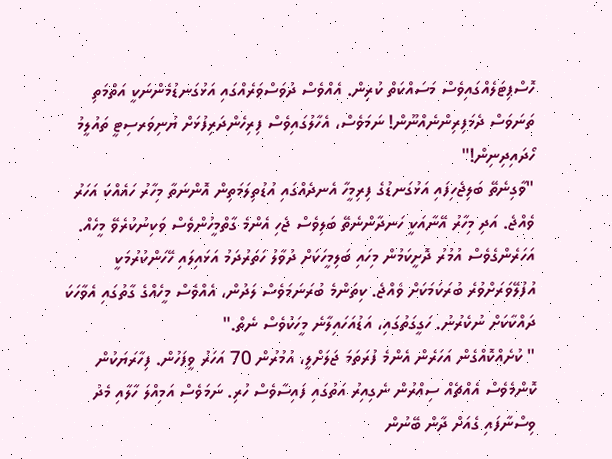ހޮސްޕިޓަލެއްގައިވެސް މަސައްކަތް ކުރިން. އެއްވެސް ދުވަސްވަރެއްގައި އަޅުގަނޑުމެންނަކީ އަތްމަތި ތަނަވަސް ދެމަފިރިންނެއްނޫން! ނަމަވެސް، އެހާލުގައިވެސް ފިރިހެންދަރިފުޅަށް ޔުނިވަރސިޓީ ތައުލީމު ހޯދައިދިނިން!"
"ވާގިނެތޭ ބަލިޖެހިފައި އަޅުގަނޑުގެ ފިރިމީހާ އެނދެއްގައި އުޑުތިލަމަތިން އޮންނަތާ މިހާރު ހައެއްކަ އަހަރު ވެއްޖެ. އަދި މިހާރު އޭނާއަކީ ހަނދާންނެތޭ ބަލިވެސް ޖެހި އެންމެ ގާތްމީހުންވެސް ވަކިނުކުރެވޭ މީހެއް. އަހަރެންގެވެސް އުމުރު ދޮށީކަމުން މިހައި ބަލިމީހަކަށް ދުވާލު ހަތަރުދަމު އަޅައިލައި ހޭހަންކުރުމަކީ އުފުލޭވަރަށްވުރެ ބުރަކަމަކަށް ވެއްޖެ. ކިތަންމެ ބުރަނަމަވެސް ލަދުން، އެއްވެސް މީހެއްގެ ގާތުގައި އެވާހަކަ ދައްކާކަށް ނުކެރުނު. ހަގީގަތުގައި، އަޑުއަހައިލާނެ މީހަކުވެސް ނެތް."
" ކުށެއްކޮއްގެން އަހަރެން އެންމެ ފުރަތަމަ ޖަލަށްލީ، އުމުރުން 70 އަހަރު ވީފަހުން. ފިހާރަޔަކުން ކޮންމެވެސް އެއްޗެއް ސިއްރުން ނެގިއިރު އަތުގައި ފައިސާވެސް ހުރި. ނަމަވެސް އަމިއްލަ ހާލާއި މެދު ވިސްނާފައި ގެއަށް ދާން ބޭނުން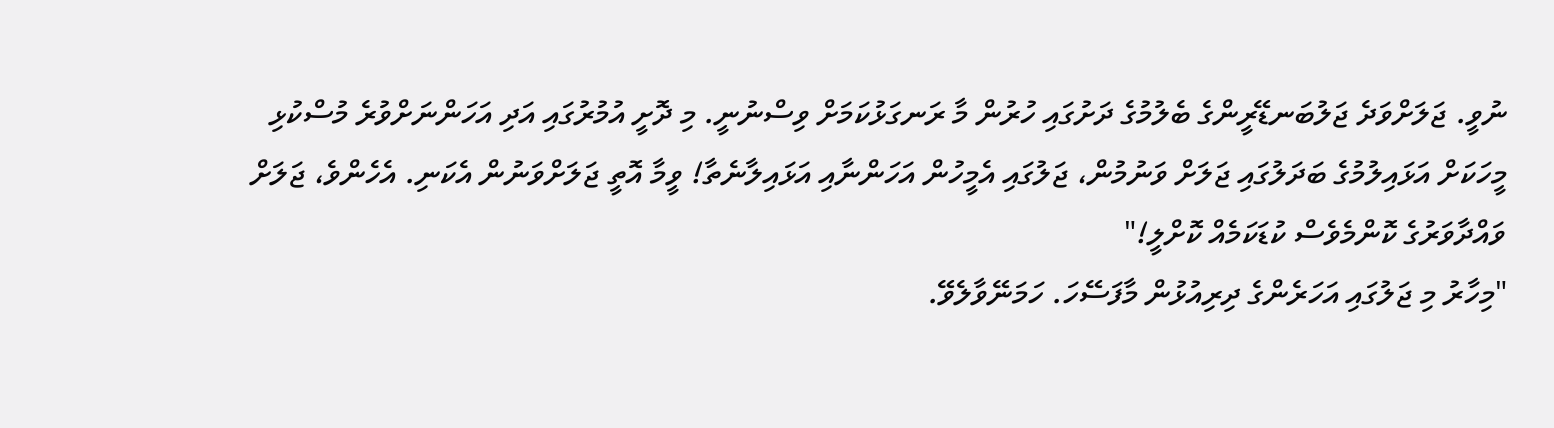ނުވީ. ޖަލަށްވަދެ ޖަލުބަނޑޭރީންގެ ބެލުމުގެ ދަށުގައި ހުރުން މާ ރަނގަޅުކަމަށް ވިސްނުނީ. މި ދޮށީ އުމުރުގައި އަދި އަހަންނަށްވުރެ މުސްކުޅި މީހަކަށް އަޅައިލުމުގެ ބަދަލުގައި ޖަލަށް ވަނުމުން، ޖަލުގައި އެމީހުން އަހަންނާއި އަޅައިލާނެތާ! ވީމާ އޮތީ ޖަލަށްވަނުން އެކަނި. އެހެންވެ، ޖަލަށް ވައްދާވަރުގެ ކޮންމެވެސް ކުޑަކަމެއް ކޮށްލީ!"
"މިހާރު މި ޖަލުގައި އަހަރެންގެ ދިރިއުޅުން މާފަސޭހަ. ހަމަނޭވާލެވޭ.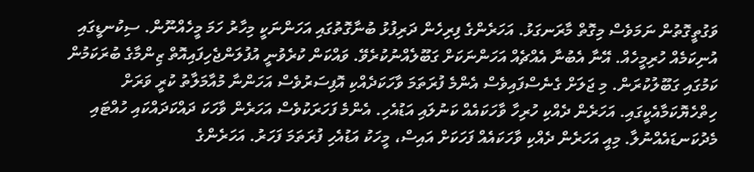ވަގުތީގޮތުން ނަމަވެސް މިގޮތް މާރަނގަޅު. އަހަރެންގެ ފިރިހެން ދަރިފުޅު ބުނާގޮތުގައި އަހަންނަކީ މިހާރު ހަމަ މީހެއްނޫން. ސިކުނޑީގައި އުނިކަމެއް ހުރިމީހެއް. އޭނާ އެބުނާ އެއްޗެއް އަހަންނަކަށް ގަބޫލެއްނުކުރެވޭ. ވައްކަން ކުރެވުނީ އުފުލަންޖެހިފައިއޮތް ޒިންމާގެ ބުރަކަމުން ކަމުގައި ގަބޫލުކުރަން. މި ޖަލަށް ގެނެސްފައިވެސް އެންމެ ފުރަތަމަ ވާހަކަދެއްކި އޮފިސަރުވެސް އަހަންނާ މުއާމަލާތު ކުރީ ވަރަށް ހިތްހެޔޮކަމާއެކީގައި. އަހަރެން ދެއްކި ހުރިހާ ވާހަކައެއް ކަނުލައި އަޑުއެހި. އެންމެ ފަހަރަކުވެސް އަހަރެން ވާހަކަ ދައްކަދައްކައި ހުއްޓައި މެދުކަނޑައެއްނުލާ. މިއީ އަހަރެން ދެއްކި ވާހަކައެއް ފަހަކަށް އައިސް، މީހަކު އަޑުއެހި ފުރަތަމަ ފަހަރު. އަހަރެންގެ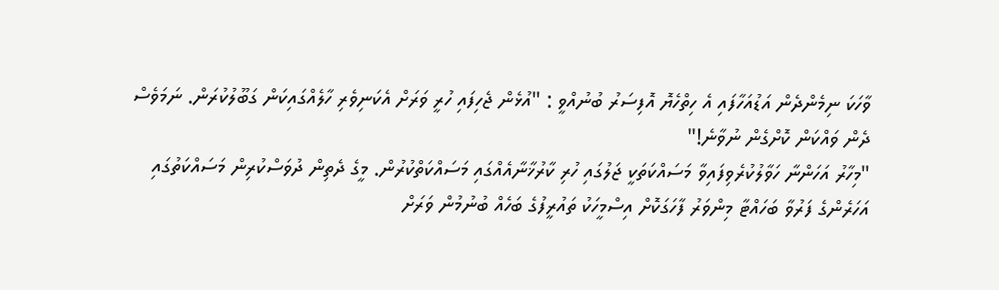ވާހަކަ ނިމެންދެން އަޑުއަހާފައި އެ ހިތްހެޔޮ އޮފިސަރު ބުނުއްވީ : "އުޅެން ޖެހިފައި ހުރީ ވަރަށް އެކަނިވެރި ހާލެއްގައިކަން ގަބޫލުކުރަން. ނަމަވެސް ދެން ވައްކަން ކޮށްގެން ނުވާނެ!"
"މިހާރު އަހަންނާ ހަވާލުކުރެވިފައިވާ މަސައްކަތަކީ ޖަލުގައި ހުރި ކާރުޚާނާއެއްގައި މަސައްކަތްކުރުން. މީގެ ދެތިން ދުވަސްކުރިން މަސައްކަތުގައި އަހަރެންގެ ފަރުވާ ބަހައްޓާ މިންވަރު ފާހަގަކޮށް އިސްމީހަކު ތައުރީފުގެ ބަހެއް ބުނުމުން ވަރަށް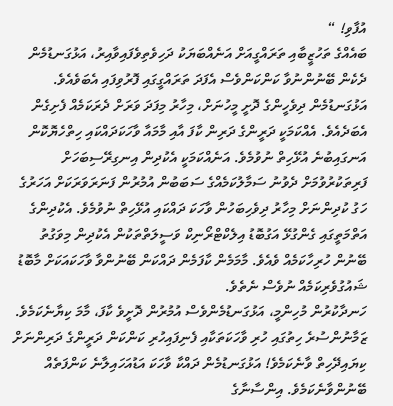އުފާވި! “
ބައެއްގެ ތަހުޒީބާއި ތަރައްގީއަށް އަނެއްބަޔަކު ދަހިވެތިވެފައިވާއިރު، އަޅުގަނޑުމެން ދެކެން ބޭނުންނުވާ ކަންކަންވެސް އެފަދަ ތަރައްގީގައި ފޮރުވިފައި އެބަވެއެވެ. އަޅުގަނޑުމެން ދިވެހީންގެ ދޮށީ މީހުނަށް، މިހާރު މިފަދަ ވަރަށް ދެރަކަމެއް ފެށިގެން އެބަދެއެވެ. އެއްކަމަކީ ދަރީންގެ ދަރިން ކާފަ އާއި މާމައާ ވާހަކަދައްކައި ހިތްހެޔޮކޮން އަނގައިބުނެ އުޅޭހިތް ނުވުމެވެ. އަނެއްކަމަކީ އެކުދިން އިނގިރޭސިބަހަށް ފަރިތަކުރުވުމަށް ދެވުނު ސަމާލުކަމެއްގެ ސަބަބުން އުމުރުން ފަނަރަވަރަކަށް އަހަރުގެ ހަގު ކުދިންނަށް މިހާރު ދިވެހިބަހުން ވާހަކަ ދައްކައި އުޅޭހިތް ނުވުމެވެ. އެކުދިންގެ އަތްމަތީގައި ގެންގުޅޭ އަގުބޮޑު އިލެކްޓްރޯނިކް ވަސީލަތްތަކުން އެކުދިން މިވަގުތު ބޭނުން ހުރިހާކަމެއް ވެއެވެ. މާމަމެން ކާފަމެން ދައްކަން ބޭނުންވާ ވާހަކައަކަށް މާބޮޑު ޝައުގުވެރިކަމެއް ނުވެސް ނެތެވެ.
ހަނދާކުރުން މުހިންމީ، އަޅުގަނޑުމެންވެސް އުމުރުން ދޮށީވެ ކާފަ، މާމަ ކިޔާނެކަމެވެ. ޒަމާނުންސުރެ ހިތުގައި ހުރި ވާހަކަތަކާއި ފެނިފައިހުރި ކަންކަން ދަރީންގެ ދަރިންނަށް ކިޔައިދޭހިތް ވާނެކަމެވެ! އަޅުގަނޑުމެން ދައްކާ ވާހަކަ އަޑުއަހައިލާނެ ކަންފަތެއް ބޭނުންވާނެކަމެވެ. އިންސާނާގެ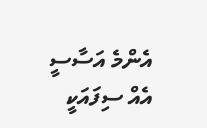އެންމެ އަސާސީ އެއް ސިފައަކީ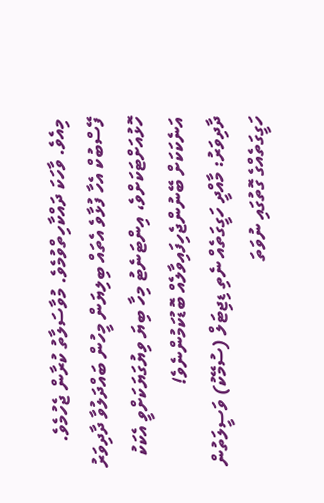މިއެވެ. ވާހަކަ ދައްކާހިތްވުމެވެ. މުވާސަލާތު ކުރާން ޖެހުމެވެ. ފޭސްބުކް އެހާ ފުޅާވެ އެތައް ބިލިޔަން މީހުން ބައްދަލުވާ ދާދިވަރު ހޮޅުއަށްޓަކަށްވެ، އިންޓަނެޓު މިހާ ބިޔަ ވިޔުގަޔަކަށްވީ އެކަކު އަނެކަކަށް ބޭނުންޖެހިފައިވާލެއް ބޮޑުކަމުންނެވެ!
ދާދިވަރު: މާއްދީ ހަގީގަތެއް ނެތި ޑިޖިޓަލް (ސުމޭކު) ވަސީލަތުން ހަގީގަތެއްގެ ގޮތުގައި ނުވަތަ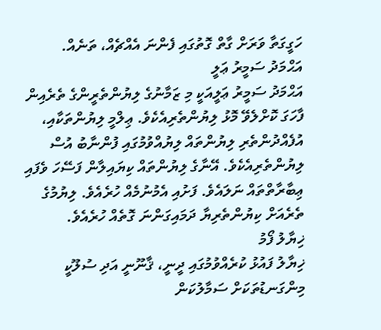ހަގީގަތާ ވަރަށް ގާތް ގޮތުގައި ފެންނަ އެއްޗެއް، ތަނެއް.
އަޙްމަދު ސަމީރު ޢަލީ
އަޙްމަދު ސަމީރު ޢަލީއަކީ މި ޒަމާނުގެ ލިޔުންތެރީންގެ ތެރެއިން ފާހަގަ ކޮށްލެވޭ މޮޅު ލިޔުންތެރިއެކެވެ. ޢިލްމީ ލިޔުންތަކާއި، އުފެއްދުންތެރި ލިޔުންތައް ލިޔުއްވުމުގައި ފުންނާބު އުސް ލިޔުންތެރިއެކެވެ. އޭނާގެ ލިޔުންތައް ކިޔައިލާން ފަސޭހަ ވެފައި ޢިބާރާތްތައް ނަލައެވެ. ފަށުއި އެމުނުމެއް ހުރެއެވެ. ލިޔުމުގެ ތެރެއަށް ކިޔުންތެރިޔާ ދަމައިގަންނަ ގޮތެއް ހުރެއެވެ.
ޚިޔާލު ފޯމު
ޚިޔާލު ފައުޅު ކުރެއްވުމުގައި ދީނީ، ޤާނޫނީ އަދި ސުލޫކީ މިންގަނޑުތަކަށް ސަމާލުކަން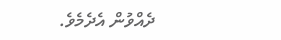ދެއްވުން އެދެމެވެ.